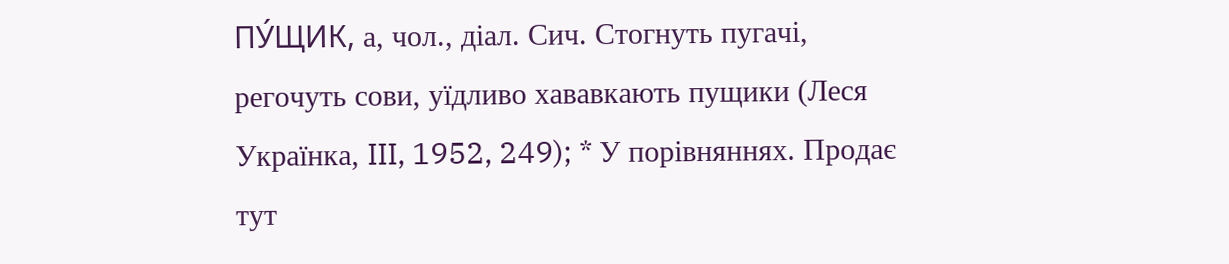ПУ́ЩИК, а, чол., діал. Сич. Стогнуть пугачі, регочуть сови, уїдливо хававкають пущики (Леся Українка, III, 1952, 249); * У порівняннях. Продає тут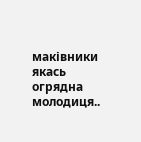маківники якась огрядна молодиця..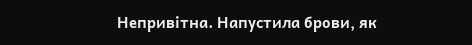Непривітна. Напустила брови, як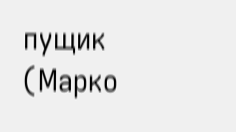пущик (Марко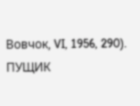Вовчок, VI, 1956, 290).
ПУЩИК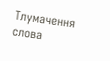Тлумачення слова